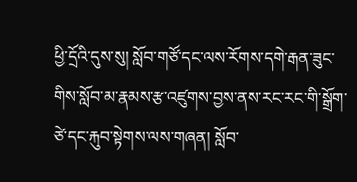ཕྱི་དྲོའི་དུས་སུ། སློབ་གཙོ་དང་ལས་རོགས་དགེ་རྒན་ཟུང་གིས་སློབ་མ་རྣམས་རྩ་འཛུགས་བྱས་ནས་རང་རང་གི་སྒྲོག་ཙེ་དང་རྐུབ་སྟེགས་ལས་གཞན། སློབ་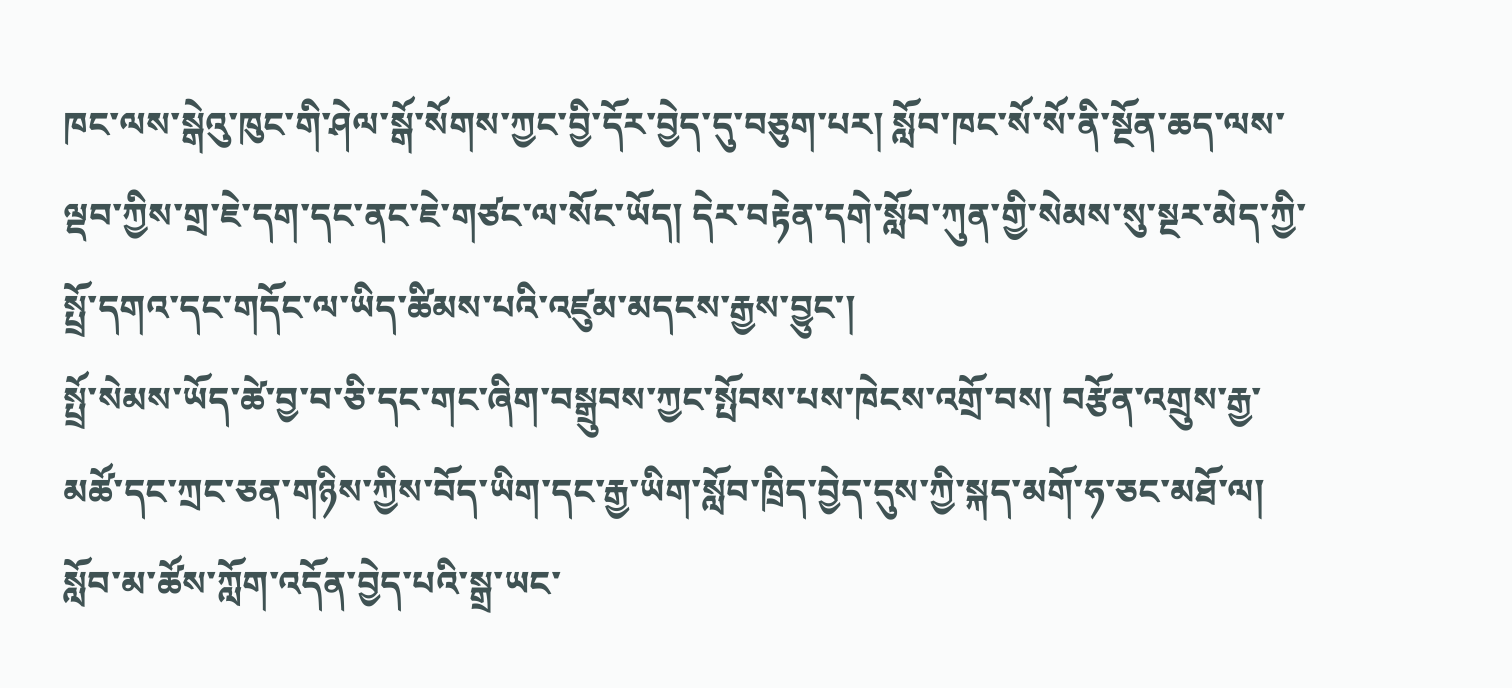ཁང་ལས་སྒེའུ་ཁུང་གི་ཤེལ་སྒོ་སོགས་ཀྱང་བྱི་དོར་བྱེད་དུ་བཅུག་པར། སློབ་ཁང་སོ་སོ་ནི་སྔོན་ཆད་ལས་ལྡབ་ཀྱིས་གྲ་ཇེ་དག་དང་ནང་ཇེ་གཙང་ལ་སོང་ཡོད། དེར་བརྟེན་དགེ་སློབ་ཀུན་གྱི་སེམས་སུ་སྔར་མེད་ཀྱི་སྤྲོ་དགའ་དང་གདོང་ལ་ཡིད་ཚིམས་པའི་འཛུམ་མདངས་རྒྱས་བྱུང་།
སྤྲོ་སེམས་ཡོད་ཚེ་བྱ་བ་ཅི་དང་གང་ཞིག་བསྒྲུབས་ཀྱང་སྤོབས་པས་ཁེངས་འགྲོ་བས། བརྩོན་འགྲུས་རྒྱ་མཚོ་དང་ཀྲང་ཅན་གཉིས་ཀྱིས་བོད་ཡིག་དང་རྒྱ་ཡིག་སློབ་ཁྲིད་བྱེད་དུས་ཀྱི་སྐད་མགོ་ཧ་ཅང་མཐོ་ལ། སློབ་མ་ཚོས་ཀློག་འདོན་བྱེད་པའི་སྒྲ་ཡང་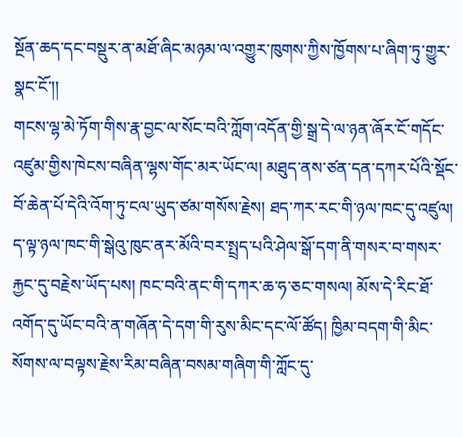སྔོན་ཆད་དང་བསྡུར་ན་མཐོ་ཞིང་མཉམ་ལ་འགྱུར་ཁུགས་ཀྱིས་ཁྱོགས་པ་ཞིག་ཏུ་གྱུར་སྣང་ངོ་།།
གངས་ལྷ་མེ་ཏོག་གིས་རྣ་བྱང་ལ་སོང་བའི་ཀློག་འདོན་གྱི་སྒྲ་དེ་ལ་ཉན་ཞོར་ངོ་གདོང་འཛུམ་གྱིས་ཁེངས་བཞིན་ལྷས་གོང་མར་ཡོང་ལ། མཐུད་ནས་ཙན་དན་དཀར་པོའི་སྡོང་བོ་ཆེན་པོ་དེའི་འོག་ཏུ་ངལ་ཡུད་ཙམ་གསོས་རྗེས། ཐད་ཀར་རང་གི་ཉལ་ཁང་དུ་འཛུལ། ད་ལྟ་ཉལ་ཁང་གི་སྒེའུ་ཁུང་ནར་མོའི་བར་སྤྲད་པའི་ཤེལ་སྒོ་དག་ནི་གསར་བ་གསར་རྐྱང་དུ་བརྗེས་ཡོད་པས། ཁང་བའི་ནང་གི་དཀར་ཆ་ཧ་ཅང་གསལ། མོས་དེ་རིང་ཐོ་འགོད་དུ་ཡོང་བའི་ན་གཞོན་དེ་དག་གི་རུས་མིང་དང་ལོ་ཚོད། ཁྱིམ་བདག་གི་མིང་སོགས་ལ་བལྟས་རྗེས་རིམ་བཞིན་བསམ་གཞིག་གི་ཀློང་དུ་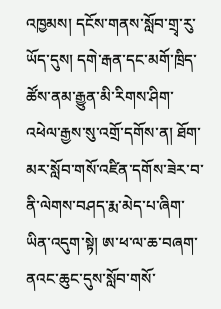འཁྱམས། དངོས་གནས་སློབ་གྲྭ་རུ་ཡོད་དུས། དགེ་རྒན་དང་མགོ་ཁྲིད་ཚོས་ནམ་རྒྱུན་མི་རིགས་ཤིག་འཕེལ་རྒྱས་སུ་འགྲོ་དགོས་ན། ཐོག་མར་སློབ་གསོ་འཛིན་དགོས་ཟེར་བ་ནི་ལེགས་བཤད་རྨ་མེད་པ་ཞིག་ཡིན་འདུག་སྟེ། ཨ་ཕ་ལ་ཆ་བཞག་ནའང་ཆུང་དུས་སློབ་གསོ་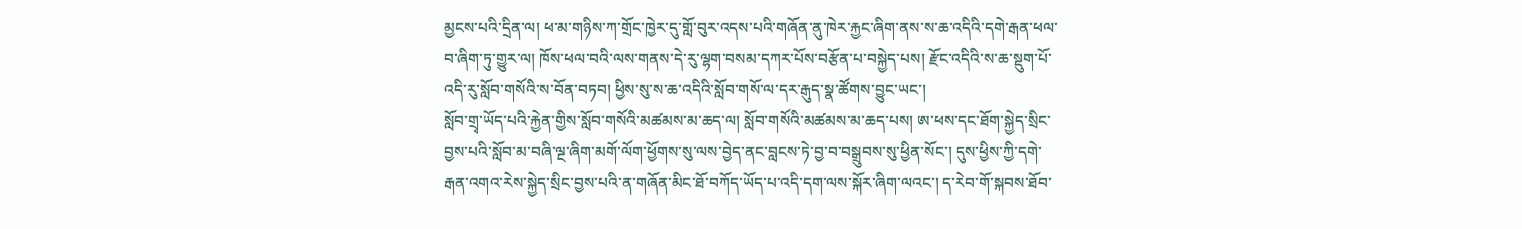མྱངས་པའི་དྲིན་ལ། ཕ་མ་གཉིས་ཀ་གྲོང་ཁྱེར་དུ་གློ་བུར་འདས་པའི་གཞོན་ནུ་ཁེར་རྐྱང་ཞིག་ནས་ས་ཆ་འདིའི་དགེ་རྒན་ཕལ་བ་ཞིག་ཏུ་གྱུར་ལ། ཁོས་ཕལ་བའི་ལས་གནས་དེ་རུ་ལྷག་བསམ་དཀར་པོས་བརྩོན་པ་བསྐྱེད་པས། རྫོང་འདིའི་ས་ཆ་སྡུག་པོ་འདི་རུ་སློབ་གསོའི་ས་བོན་བཏབ། ཕྱིས་སུ་ས་ཆ་འདིའི་སློབ་གསོ་ལ་དར་རྒུད་སྣ་ཚོགས་བྱུང་ཡང་།
སློབ་གྲྭ་ཡོད་པའི་རྐྱེན་གྱིས་སློབ་གསོའི་མཚམས་མ་ཆད་ལ། སློབ་གསོའི་མཚམས་མ་ཆད་པས། ཨ་ཕས་དང་ཐོག་སྐྱེད་སྲིང་བྱས་པའི་སློབ་མ་བཞི་ལྔ་ཞིག་མགོ་ལོག་ཕྱོགས་སུ་ལས་བྱེད་ནང་བླངས་ཏེ་བྱ་བ་བསྒྲུབས་སུ་ཕྱིན་སོང་། དུས་ཕྱིས་ཀྱི་དགེ་རྒན་འགའ་རེས་སྐྱེད་སྲིང་བྱས་པའི་ན་གཞོན་མིང་ཐོ་བཀོད་ཡོད་པ་འདི་དག་ལས་སྐོར་ཞིག་ལའང་། ད་རེབ་གོ་སྐབས་ཐོབ་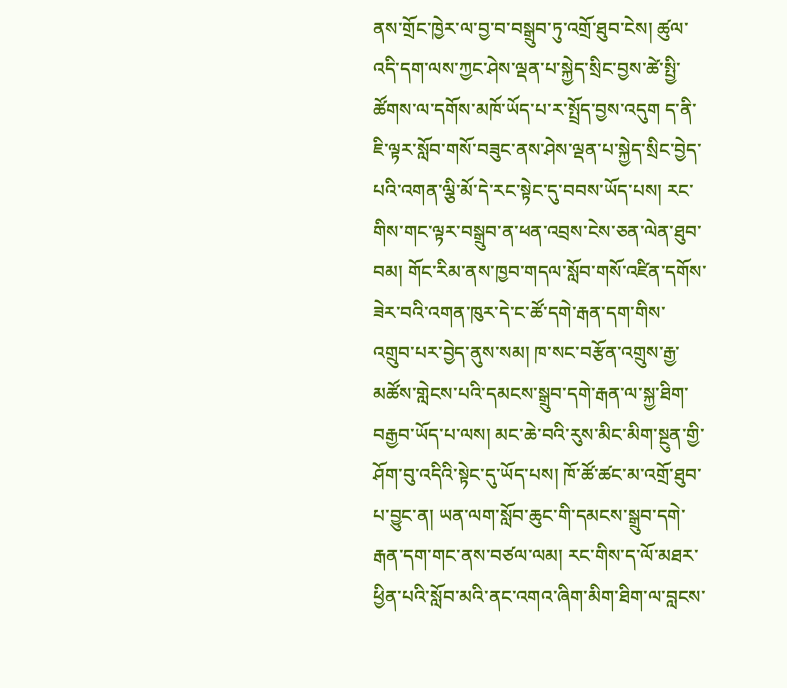ནས་གྲོང་ཁྱེར་ལ་བྱ་བ་བསྒྲུབ་ཏུ་འགྲོ་ཐུབ་ངེས། ཚུལ་འདི་དག་ལས་ཀྱང་ཤེས་ལྡན་པ་སྐྱེད་སྲིང་བྱས་ཚེ་སྤྱི་ཚོགས་ལ་དགོས་མཁོ་ཡོད་པ་ར་སྤྲོད་བྱས་འདུག ད་ནི་ཇི་ལྟར་སློབ་གསོ་བཟུང་ནས་ཤེས་ལྡན་པ་སྐྱེད་སྲིང་བྱེད་པའི་འགན་ལྕི་མོ་དེ་རང་སྟེང་དུ་བབས་ཡོད་པས། རང་གིས་གང་ལྟར་བསྒྲུབ་ན་ཕན་འབྲས་ངེས་ཅན་ལེན་ཐུབ་བམ། གོང་རིམ་ནས་ཁྱབ་གདལ་སློབ་གསོ་འཛིན་དགོས་ཟེར་བའི་འགན་ཁུར་དེ་ང་ཚོ་དགེ་རྒན་དག་གིས་འགྲུབ་པར་བྱེད་ནུས་སམ། ཁ་སང་བརྩོན་འགྲུས་རྒྱ་མཚོས་གླེངས་པའི་དམངས་སྒྲུབ་དགེ་རྒན་ལ་སྐྱ་ཐིག་བརྒྱབ་ཡོད་པ་ལས། མང་ཆེ་བའི་རུས་མིང་མིག་སྔུན་གྱི་ཤོག་བུ་འདིའི་སྟེང་དུ་ཡོད་པས། ཁོ་ཚོ་ཚང་མ་འགྲོ་ཐུབ་པ་བྱུང་ན། ཡན་ལག་སློབ་ཆུང་གི་དམངས་སྒྲུབ་དགེ་རྒན་དག་གང་ནས་བཙལ་ལམ། རང་གིས་ད་ལོ་མཐར་ཕྱིན་པའི་སློབ་མའི་ནང་འགའ་ཞིག་མིག་ཐིག་ལ་བླངས་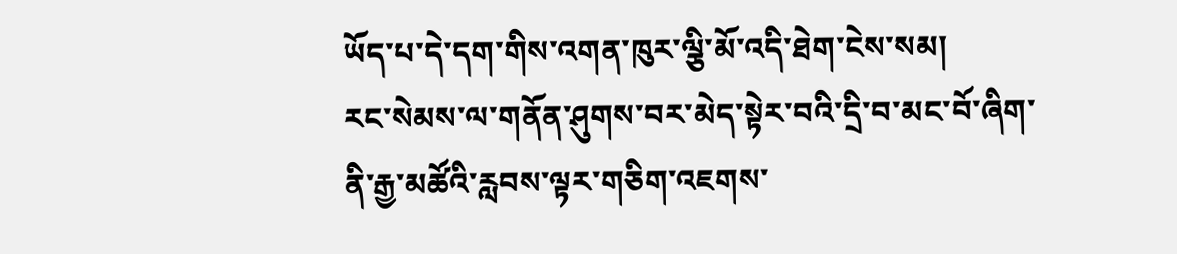ཡོད་པ་དེ་དག་གིས་འགན་ཁུར་ལྕི་མོ་འདི་ཐེག་ངེས་སམ།
རང་སེམས་ལ་གནོན་ཤུགས་བར་མེད་སྟེར་བའི་དྲི་བ་མང་བོ་ཞིག་ནི་རྒྱ་མཚོའི་རླབས་ལྟར་གཅིག་འཇགས་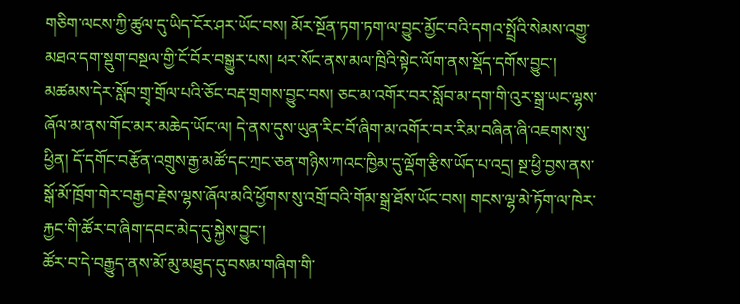གཅིག་ལངས་ཀྱི་ཚུལ་དུ་ཡིད་ངོར་ཤར་ཡོང་བས། མོར་སྔོན་ཏག་ཏག་ལ་བྱུང་མྱོང་བའི་དགའ་སྤྲོའི་སེམས་འགྱུ་མཐའ་དག་སྡུག་བསྔལ་གྱི་ངོ་བོར་བསྒྱུར་པས། ཕར་སོང་ནས་མལ་ཁྲིའི་སྟེང་ལོག་ནས་སྡོད་དགོས་བྱུང་།
མཚམས་དེར་སློབ་གྲྭ་གྲོལ་པའི་ཅོང་བརྡ་གྲགས་བྱུང་བས། ཅང་མ་འགོར་བར་སློབ་མ་དག་གི་འུར་སྒྲ་ཡང་ལྷས་ཞོལ་མ་ནས་གོང་མར་མཆེད་ཡོང་ལ། དེ་ནས་དུས་ཡུན་རིང་བོ་ཞིག་མ་འགོར་བར་རིམ་བཞིན་ཞི་འཇགས་སུ་ཕྱིན། དོ་དགོང་བརྩོན་འགྲུས་རྒྱ་མཚོ་དང་ཀྲང་ཅན་གཉིས་ཀའང་ཁྱིམ་དུ་ལྡོག་རྩིས་ཡོད་པ་འདྲ། སྔ་ཕྱི་བྱས་ནས་སྒོ་མོ་ཁྲོག་གེར་བརྒྱབ་རྗེས་ལྷས་ཞོལ་མའི་ཕྱོགས་སུ་འགྲོ་བའི་གོམ་སྒྲ་ཐོས་ཡོང་བས། གངས་ལྷ་མེ་ཏོག་ལ་ཁེར་རྐྱང་གི་ཚོར་བ་ཞིག་དབང་མེད་དུ་སྐྱེས་བྱུང་།
ཚོར་བ་དེ་བརྒྱུད་ནས་མོ་མུ་མཐུད་དུ་བསམ་གཞིག་གི་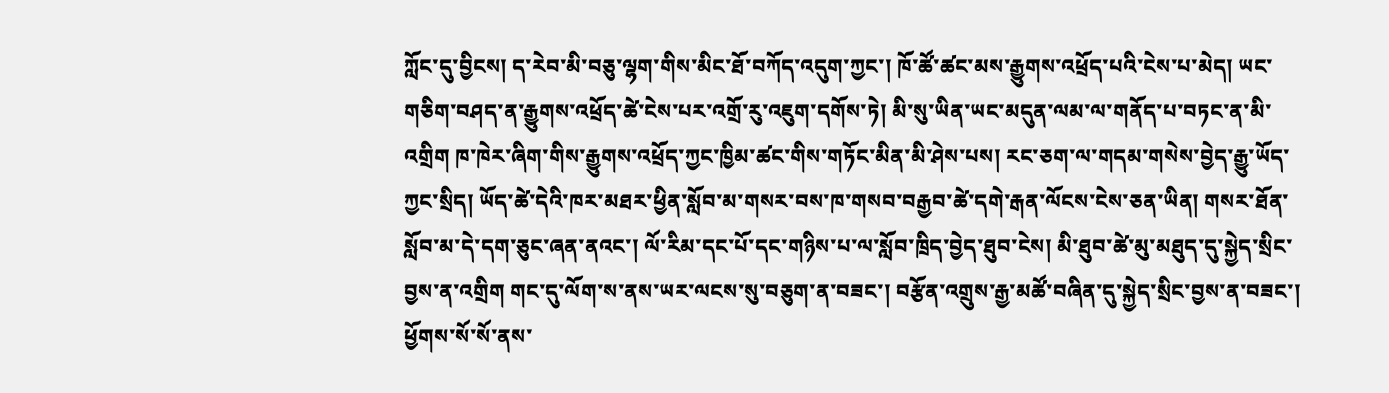ཀློང་དུ་བྱིངས། ད་རེབ་མི་བཅུ་ལྷག་གིས་མིང་ཐོ་བཀོད་འདུག་ཀྱང་། ཁོ་ཚོ་ཚང་མས་རྒྱུགས་འཕྲོད་པའི་ངེས་པ་མེད། ཡང་གཅིག་བཤད་ན་རྒྱུགས་འཕྲོད་ཚེ་ངེས་པར་འགྲོ་རུ་འཇུག་དགོས་ཏེ། མི་སུ་ཡིན་ཡང་མདུན་ལམ་ལ་གནོད་པ་བཏང་ན་མི་འགྲིག ཁ་ཁེར་ཞིག་གིས་རྒྱུགས་འཕྲོད་ཀྱང་ཁྱིམ་ཚང་གིས་གཏོང་མིན་མི་ཤེས་པས། རང་ཅག་ལ་གདམ་གསེས་བྱེད་རྒྱུ་ཡོད་ཀྱང་སྲིད། ཡོད་ཚེ་དེའི་ཁར་མཐར་ཕྱིན་སློབ་མ་གསར་བས་ཁ་གསབ་བརྒྱབ་ཚེ་དགེ་རྒན་ལོངས་ངེས་ཅན་ཡིན། གསར་ཐོན་སློབ་མ་དེ་དག་ཅུང་ཞན་ནའང་། ལོ་རིམ་དང་པོ་དང་གཉིས་པ་ལ་སློབ་ཁྲིད་བྱེད་ཐུབ་ངེས། མི་ཐུབ་ཚེ་མུ་མཐུད་དུ་སྐྱེད་སྲིང་བྱས་ན་འགྲིག གང་དུ་ལོག་ས་ནས་ཡར་ལངས་སུ་བཅུག་ན་བཟང་། བརྩོན་འགྲུས་རྒྱ་མཚོ་བཞིན་དུ་སྐྱེད་སྲིང་བྱས་ན་བཟང་། ཕྱོགས་སོ་སོ་ནས་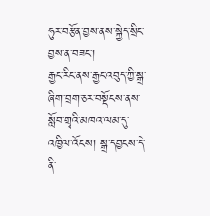ཧུར་བརྩོན་བྱས་ནས་སྐྱེད་སྲིང་བྱས་ན་བཟང་།
རྒྱང་རིང་ནས་རྒྱང་འབུད་ཀྱི་སྒྲ་ཞིག་བྲག་ཅར་བསྡོངས་ནས་སློབ་གྲྭའི་མཁའ་ལམ་དུ་འཁྱིལ་འོངས། སྒྲ་དབྱངས་དེ་ནི་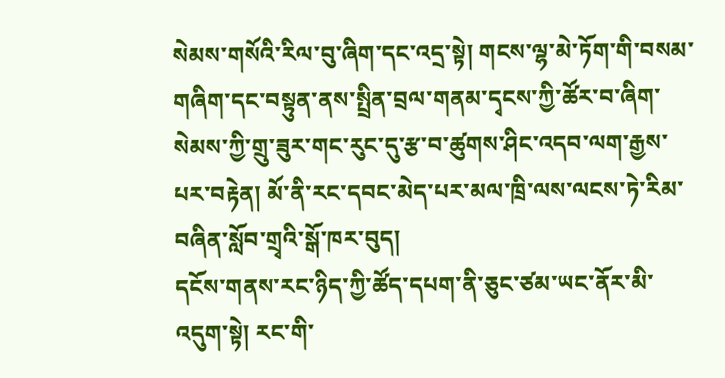སེམས་གསོའི་རིལ་བུ་ཞིག་དང་འདྲ་སྟེ། གངས་ལྷ་མེ་ཏོག་གི་བསམ་གཞིག་དང་བསྟུན་ནས་སྤྲིན་བྲལ་གནམ་དྭངས་ཀྱི་ཚོར་བ་ཞིག་སེམས་ཀྱི་གྲུ་ཟུར་གང་རུང་དུ་རྩ་བ་ཚུགས་ཤིང་འདབ་ལག་རྒྱས་པར་བརྟེན། མོ་ནི་རང་དབང་མེད་པར་མལ་ཁྲི་ལས་ལངས་ཏེ་རིམ་བཞིན་སློབ་གྲྭའི་སྒོ་ཁར་བུད།
དངོས་གནས་རང་ཉིད་ཀྱི་ཚོད་དཔག་ནི་ཅུང་ཙམ་ཡང་ནོར་མི་འདུག་སྟེ། རང་གི་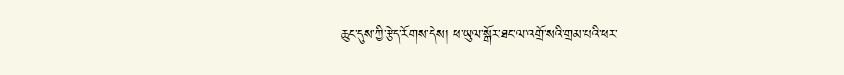ཆུང་དུས་ཀྱི་རྩེད་རོགས་དེས། ཕ་ཡུལ་སྒོར་ཐང་ལ་འགྲོ་སའི་གྲམ་པའི་ཕར་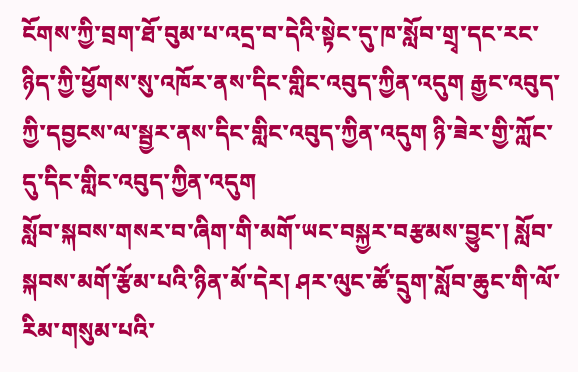ངོགས་ཀྱི་བྲག་ཐོ་བུམ་པ་འདྲ་བ་དེའི་སྟེང་དུ་ཁ་སློབ་གྲྭ་དང་རང་ཉིད་ཀྱི་ཕྱོགས་སུ་འཁོར་ནས་དིང་གླིང་འབུད་ཀྱིན་འདུག རྒྱང་འབུད་ཀྱི་དབྱངས་ལ་སྦྱར་ནས་དིང་གླིང་འབུད་ཀྱིན་འདུག ཉི་ཟེར་གྱི་ཀློང་དུ་དིང་གླིང་འབུད་ཀྱིན་འདུག
སློབ་སྐབས་གསར་བ་ཞིག་གི་མགོ་ཡང་བསྐྱར་བརྩམས་བྱུང་། སློབ་སྐབས་མགོ་རྩོམ་པའི་ཉིན་མོ་དེར། ཤར་ལུང་ཚོ་དྲུག་སློབ་ཆུང་གི་ལོ་རིམ་གསུམ་པའི་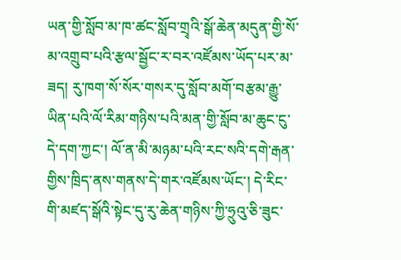ཡན་གྱི་སློབ་མ་ཁ་ཚང་སློབ་གྲྭའི་སྒོ་ཆེན་མདུན་གྱི་སོ་མ་འགྲུབ་པའི་རྩལ་སྦྱོང་ར་བར་འཛོམས་ཡོད་པར་མ་ཟད། རུ་ཁག་སོ་སོར་གསར་དུ་སློབ་མགོ་བརྩམ་རྒྱུ་ཡིན་པའི་ལོ་རིམ་གཉིས་པའི་མན་གྱི་སློབ་མ་ཆུང་ངུ་དེ་དག་ཀྱང་། ལོ་ན་མི་མཉམ་པའི་རང་སའི་དགེ་རྒན་གྱིས་ཁྲིད་ནས་གནས་དེ་གར་འཛོམས་ཡོང་། དེ་རིང་གི་མཛད་སྒོའི་སྟེང་དུ་རུ་ཆེན་གཉིས་ཀྱི་ཧྲུའུ་ཅི་ཟུང་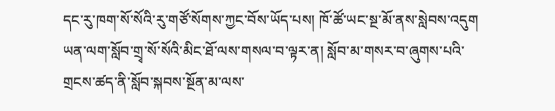དང་རུ་ཁག་སོ་སོའི་རུ་གཙོ་སོགས་ཀྱང་བོས་ཡོད་པས། ཁོ་ཚོ་ཡང་སྔ་མོ་ནས་སླེབས་འདུག ཡན་ལག་སློབ་གྲྭ་སོ་སོའི་མིང་ཐོ་ལས་གསལ་བ་ལྟར་ན། སློབ་མ་གསར་བ་ཞུགས་པའི་གྲངས་ཚད་ནི་སློབ་སྐབས་སྔོན་མ་ལས་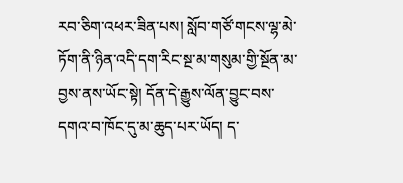རབ་ཅིག་འཕར་ཟིན་པས། སློབ་གཙོ་གངས་ལྷ་མེ་ཏོག་ནི་ཉིན་འདི་དག་རིང་སྔ་མ་གསུམ་གྱི་སྔོན་མ་བྱས་ནས་ཡོང་སྟེ། དོན་དེ་རྒྱུས་ལོན་བྱུང་བས་དགའ་བ་ཁོང་དུ་མ་ཆུད་པར་ཡོད། ད་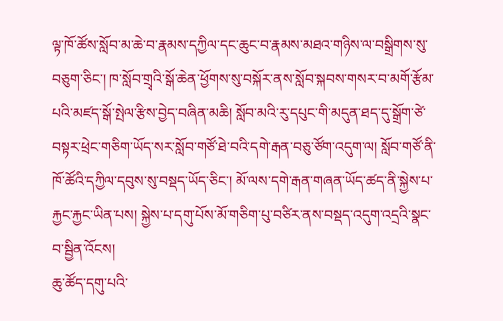ལྟ་ཁོ་ཚོས་སློབ་མ་ཆེ་བ་རྣམས་དཀྱིལ་དང་ཆུང་བ་རྣམས་མཐའ་གཉིས་ལ་བསྒྲིགས་སུ་བཅུག་ཅིང་། ཁ་སློབ་གྲྭའི་སྒོ་ཆེན་ཕྱོགས་སུ་བསྐོར་ནས་སློབ་སྐབས་གསར་བ་མགོ་རྩོམ་པའི་མཛད་སྒོ་སྤེལ་རྩིས་བྱེད་བཞིན་མཆི། སློབ་མའི་རུ་དཔུང་གི་མདུན་ཐད་དུ་སྒྲོག་ཙེ་བསྟར་ཕྲེང་གཅིག་ཡོད་སར་སློབ་གཙོ་ཐེ་བའི་དགེ་རྒན་བཅུ་ཙོག་འདུག་ལ། སློབ་གཙོ་ནི་ཁོ་ཚོའི་དཀྱིལ་དབུས་སུ་བསྡད་ཡོད་ཅིང་། མོ་ལས་དགེ་རྒན་གཞན་ཡོད་ཚད་ནི་སྐྱེས་པ་རྐྱང་རྐྱང་ཡིན་པས། སྐྱེས་པ་དགུ་པོས་མོ་གཅིག་པུ་བཙིར་ནས་བསྡད་འདུག་འདྲའི་སྣང་བ་སྦྱིན་འོངས།
ཆུ་ཚོད་དགུ་པའི་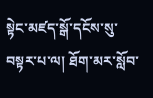སྟེང་མཛད་སྒོ་དངོས་སུ་བསྟར་པ་ལ། ཐོག་མར་སློབ་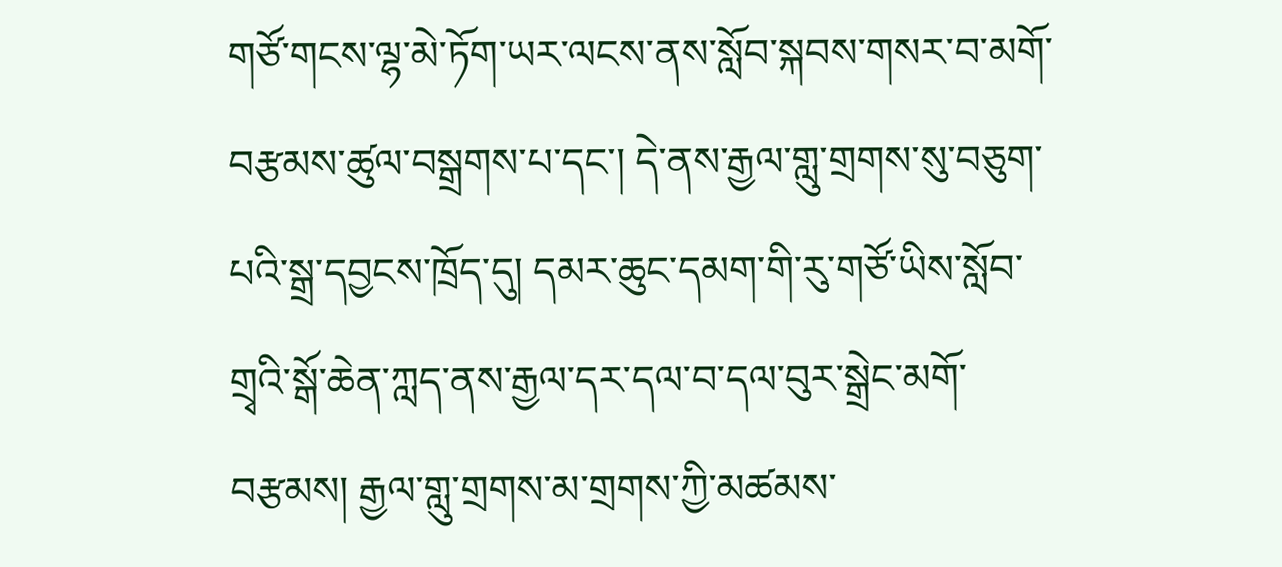གཙོ་གངས་ལྷ་མེ་ཏོག་ཡར་ལངས་ནས་སློབ་སྐབས་གསར་བ་མགོ་བརྩམས་ཚུལ་བསྒྲགས་པ་དང་། དེ་ནས་རྒྱལ་གླུ་གྲགས་སུ་བཅུག་པའི་སྒྲ་དབྱངས་ཁྲོད་དུ། དམར་ཆུང་དམག་གི་རུ་གཙོ་ཡིས་སློབ་གྲྭའི་སྒོ་ཆེན་ཀླད་ནས་རྒྱལ་དར་དལ་བ་དལ་བུར་སྒྲེང་མགོ་བརྩམས། རྒྱལ་གླུ་གྲགས་མ་གྲགས་ཀྱི་མཚམས་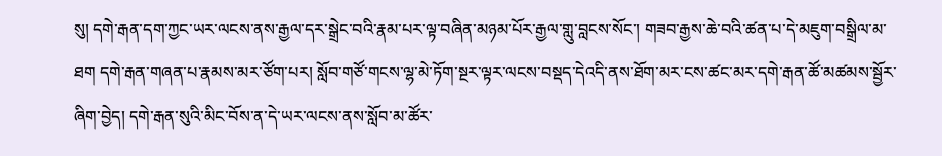སུ། དགེ་རྒན་དག་ཀྱང་ཡར་ལངས་ནས་རྒྱལ་དར་སྒྲེང་བའི་རྣམ་པར་ལྟ་བཞིན་མཉམ་པོར་རྒྱལ་གླུ་བླངས་སོང་། གཟབ་རྒྱས་ཆེ་བའི་ཚན་པ་དེ་མཇུག་བསྒྲིལ་མ་ཐག དགེ་རྒན་གཞན་པ་རྣམས་མར་ཙོག་པར། སློབ་གཙོ་གངས་ལྷ་མེ་ཏོག་སྔར་ལྟར་ལངས་བསྡད་དེའདི་ནས་ཐོག་མར་ངས་ཚང་མར་དགེ་རྒན་ཚོ་མཚམས་སྦྱོར་ཞིག་བྱེད། དགེ་རྒན་སུའི་མིང་བོས་ན་དེ་ཡར་ལངས་ནས་སློབ་མ་ཚོར་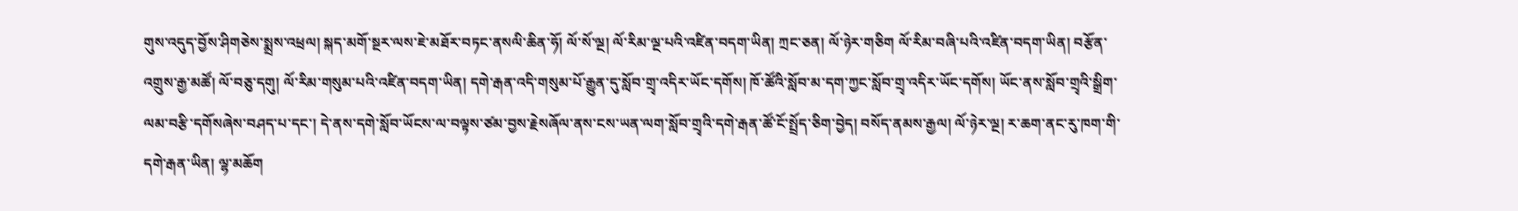གུས་འདུད་བྱོས་ཤིགཅེས་སྨྲས་འཕྲལ། སྐད་མགོ་སྔར་ལས་ཇེ་མཐོར་བཏང་ནསལི་ཆིན་ཧོ། ལོ་སོ་ལྔ། ལོ་རིམ་ལྔ་པའི་འཛིན་བདག་ཡིན། ཀྲང་ཅན། ལོ་ཉེར་གཅིག ལོ་རིམ་བཞི་པའི་འཛིན་བདག་ཡིན། བརྩོན་འགྲུས་རྒྱ་མཚོ། ལོ་བཅུ་དགུ། ལོ་རིམ་གསུམ་པའི་འཛིན་བདག་ཡིན། དགེ་རྒན་འདི་གསུམ་པོ་རྒྱུན་དུ་སློབ་གྲྭ་འདིར་ཡོང་དགོས། ཁོ་ཚོའི་སློབ་མ་དག་ཀྱང་སློབ་གྲྭ་འདིར་ཡོང་དགོས། ཡོང་ནས་སློབ་གྲྭའི་སྒྲིག་ལམ་བརྩི་དགོསཞེས་བཤད་པ་དང་། དེ་ནས་དགེ་སློབ་ཡོངས་ལ་བལྟས་ཙམ་བྱས་རྗེསཞོལ་ནས་ངས་ཡན་ལག་སློབ་གྲྭའི་དགེ་རྒན་ཚོ་ངོ་སྤྲོད་ཅིག་བྱེད། བསོད་ནམས་རྒྱལ། ལོ་ཉེར་ལྔ། ར་ཆག་ནང་རུ་ཁག་གི་དགེ་རྒན་ཡིན། ལྷ་མཆོག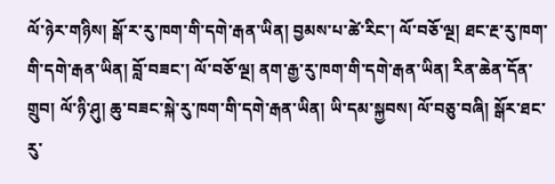ལོ་ཉེར་གཉིས། སྒོ་ར་རུ་ཁག་གི་དགེ་རྒན་ཡིན། བྱམས་པ་ཚེ་རིང་། ལོ་བཅོ་ལྔ། ཐང་རྔ་རུ་ཁག་གི་དགེ་རྒན་ཡིན། བློ་བཟང་། ལོ་བཅོ་ལྔ། ནག་རྒྱ་རུ་ཁག་གི་དགེ་རྒན་ཡིན། རིན་ཆེན་དོན་གྲུབ། ལོ་ཉི་ཤུ། ཆུ་བཟང་སྐེ་རུ་ཁག་གི་དགེ་རྒན་ཡིན། ཡི་དམ་སྐྱབས། ལོ་བཅུ་བཞི། སྒོར་ཐང་རུ་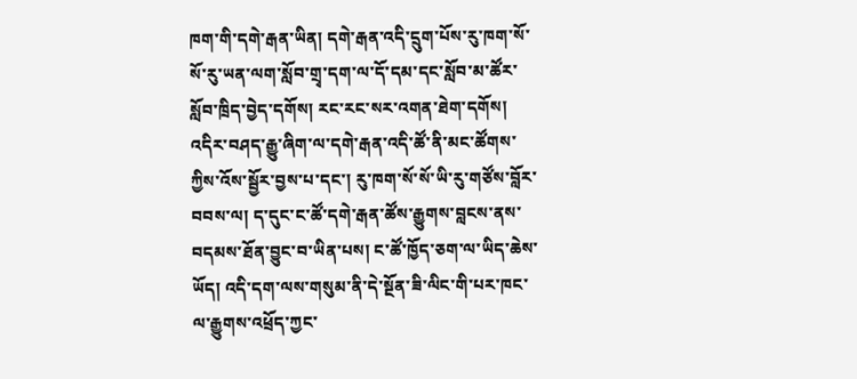ཁག་གི་དགེ་རྒན་ཡིན། དགེ་རྒན་འདི་དྲུག་པོས་རུ་ཁག་སོ་སོ་རུ་ཡན་ལག་སློབ་གྲྭ་དག་ལ་དོ་དམ་དང་སློབ་མ་ཚོར་སློབ་ཁྲིད་བྱེད་དགོས། རང་རང་སར་འགན་ཐེག་དགོས། འདིར་བཤད་རྒྱུ་ཞིག་ལ་དགེ་རྒན་འདི་ཚོ་ནི་མང་ཚོགས་ཀྱིས་འོས་སྦྱོར་བྱས་པ་དང་། རུ་ཁག་སོ་སོ་ཡི་རུ་གཙོས་བློར་བབས་ལ། ད་དུང་ང་ཚོ་དགེ་རྒན་ཚོས་རྒྱུགས་བླངས་ནས་བདམས་ཐོན་བྱུང་བ་ཡིན་པས། ང་ཚོ་ཁྱོད་ཅག་ལ་ཡིད་ཆེས་ཡོད། འདི་དག་ལས་གསུམ་ནི་དེ་སྔོན་ཟི་ལིང་གི་པར་ཁང་ལ་རྒྱུགས་འཕྲོད་ཀྱང་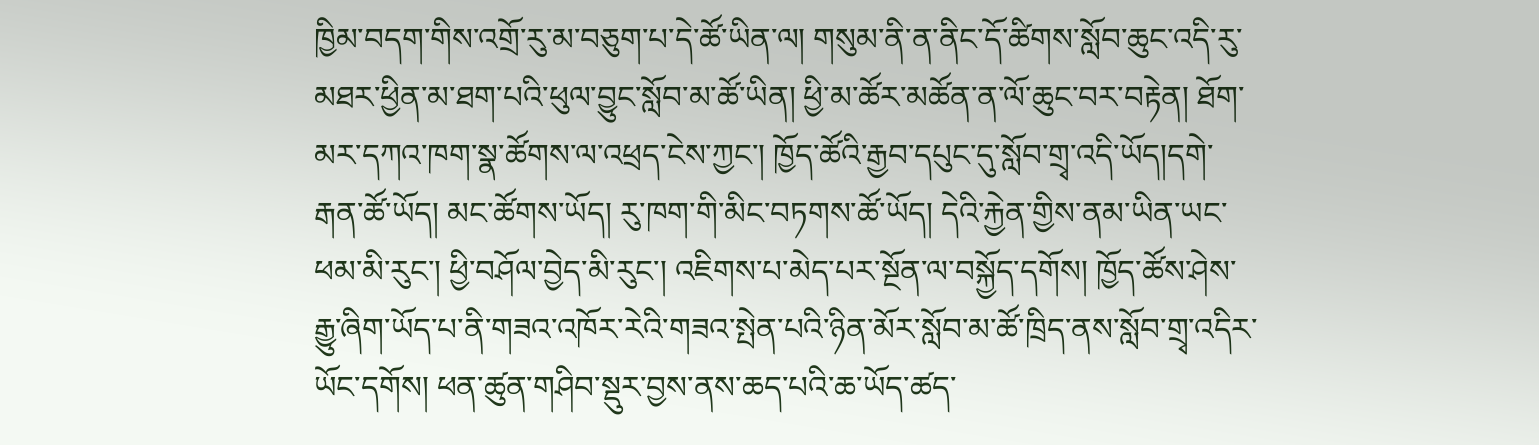ཁྱིམ་བདག་གིས་འགྲོ་རུ་མ་བཅུག་པ་དེ་ཚོ་ཡིན་ལ། གསུམ་ནི་ན་ནིང་དོ་ཚིགས་སློབ་ཆུང་འདི་རུ་མཐར་ཕྱིན་མ་ཐག་པའི་ཕུལ་བྱུང་སློབ་མ་ཚོ་ཡིན། ཕྱི་མ་ཚོར་མཚོན་ན་ལོ་ཆུང་བར་བརྟེན། ཐོག་མར་དཀའ་ཁག་སྣ་ཚོགས་ལ་འཕྲད་ངེས་ཀྱང་། ཁྱོད་ཚོའི་རྒྱབ་དཔུང་དུ་སློབ་གྲྭ་འདི་ཡོད།དགེ་རྒན་ཚོ་ཡོད། མང་ཚོགས་ཡོད། རུ་ཁག་གི་མིང་བཏགས་ཚོ་ཡོད། དེའི་རྐྱེན་གྱིས་ནམ་ཡིན་ཡང་ཕམ་མི་རུང་། ཕྱི་བཤོལ་བྱེད་མི་རུང་། འཇིགས་པ་མེད་པར་སྔོན་ལ་བསྐྱོད་དགོས། ཁྱོད་ཚོས་ཤེས་རྒྱུ་ཞིག་ཡོད་པ་ནི་གཟའ་འཁོར་རེའི་གཟའ་སྤེན་པའི་ཉིན་མོར་སློབ་མ་ཚོ་ཁྲིད་ནས་སློབ་གྲྭ་འདིར་ཡོང་དགོས། ཕན་ཚུན་གཤིབ་སྡུར་བྱས་ནས་ཆད་པའི་ཆ་ཡོད་ཚད་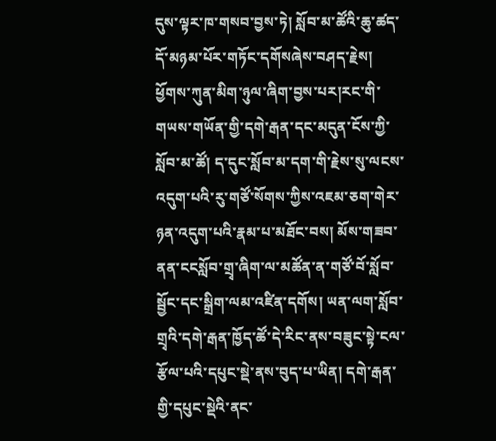དུས་ལྟར་ཁ་གསབ་བྱས་ཏེ། སློབ་མ་ཚོའི་ཆུ་ཚད་དོ་མཉམ་པོར་གཏོང་དགོསཞེས་བཤད་རྗེས། ཕྱོགས་ཀུན་མིག་ཉུལ་ཞིག་བྱས་པར།རང་གི་གཡས་གཡོན་གྱི་དགེ་རྒན་དང་མདུན་ངོས་ཀྱི་སློབ་མ་ཚོ། ད་དུང་སློབ་མ་དག་གི་རྗེས་སུ་ལངས་འདུག་པའི་རུ་གཙོ་སོགས་ཀྱིས་འཇམ་ཅག་གེར་ཉན་འདུག་པའི་རྣམ་པ་མཐོང་བས། མོས་གཟབ་ནན་ངངསློབ་གྲྭ་ཞིག་ལ་མཚོན་ན་གཙོ་བོ་སློབ་སྦྱོང་དང་སྒྲིག་ལམ་འཛིན་དགོས། ཡན་ལག་སློབ་གྲྭའི་དགེ་རྒན་ཁྱོད་ཚོ་དེ་རིང་ནས་བཟུང་སྟེ་ངལ་རྩོལ་པའི་དཔུང་སྡེ་ནས་བུད་པ་ཡིན། དགེ་རྒན་གྱི་དཔུང་སྡེའི་ནང་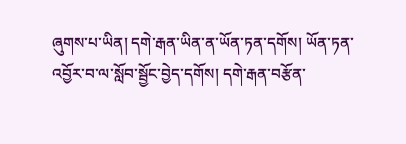ཞུགས་པ་ཡིན། དགེ་རྒན་ཡིན་ན་ཡོན་ཏན་དགོས། ཡོན་ཏན་འབྱོར་བ་ལ་སློབ་སྦྱོང་བྱེད་དགོས། དགེ་རྒན་བརྩོན་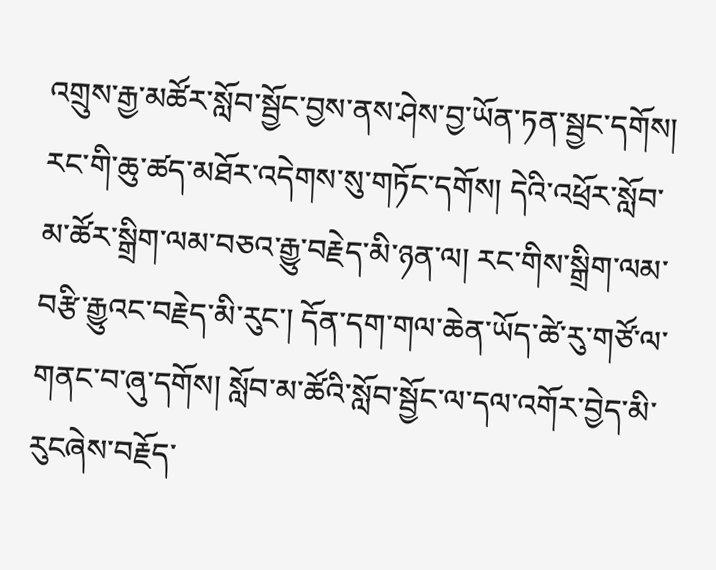འགྲུས་རྒྱ་མཚོར་སློབ་སྦྱོང་བྱས་ནས་ཤེས་བྱ་ཡོན་ཏན་སྦྱང་དགོས། རང་གི་ཆུ་ཚད་མཐོར་འདེགས་སུ་གཏོང་དགོས། དེའི་འཕྲོར་སློབ་མ་ཚོར་སྒྲིག་ལམ་བཅའ་རྒྱུ་བརྗེད་མི་ཉན་ལ། རང་གིས་སྒྲིག་ལམ་བརྩི་རྒྱུའང་བརྗེད་མི་རུང་། དོན་དག་གལ་ཆེན་ཡོད་ཚེ་རུ་གཙོ་ལ་གནང་བ་ཞུ་དགོས། སློབ་མ་ཚོའི་སློབ་སྦྱོང་ལ་དལ་འགོར་བྱེད་མི་རུངཞེས་བརྗོད་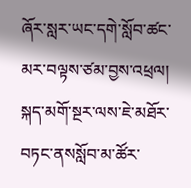ཞོར་སླར་ཡང་དགེ་སློབ་ཚང་མར་བལྟས་ཙམ་བྱས་འཕྲལ། སྐད་མགོ་སྔར་ལས་ཇེ་མཐོར་བཏང་ནསསློབ་མ་ཚོར་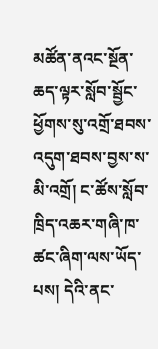མཚོན་ནའང་སྔོན་ཆད་ལྟར་སློབ་སྦྱོང་ཕྱོགས་སུ་འགྲོ་ཐབས་འདུག་ཐབས་བྱས་ས་མི་འགྲོ། ང་ཚོས་སློབ་ཁྲིད་འཆར་གཞི་ཁ་ཚང་ཞིག་ལས་ཡོད་པས། དེའི་ནང་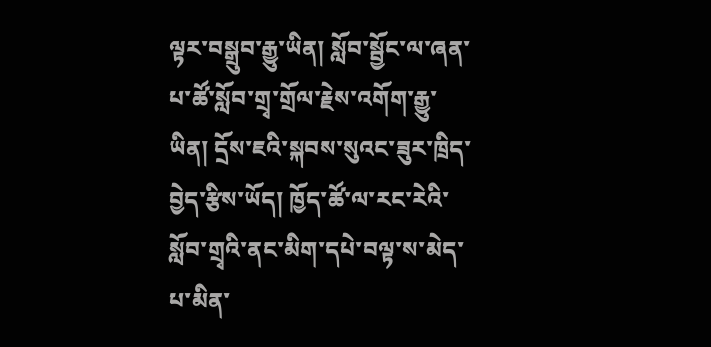ལྟར་བསྒྲུབ་རྒྱུ་ཡིན། སློབ་སྦྱོང་ལ་ཞན་པ་ཚོ་སློབ་གྲྭ་གྲོལ་རྗེས་འགོག་རྒྱུ་ཡིན། དྲོས་ཇའི་སྐབས་སུའང་ཟུར་ཁྲིད་བྱེད་རྩིས་ཡོད། ཁྱོད་ཚོ་ལ་རང་རེའི་སློབ་གྲྭའི་ནང་མིག་དཔེ་བལྟ་ས་མེད་པ་མིན་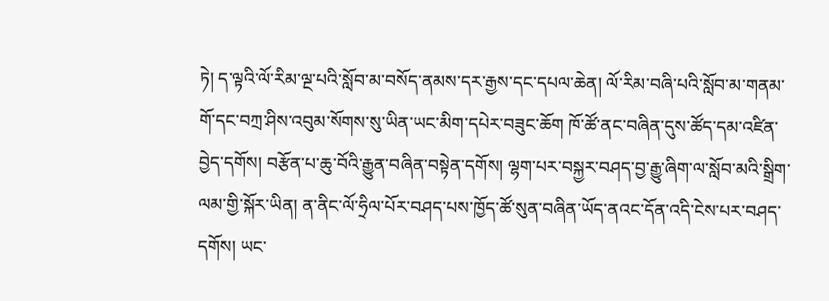ཏེ། ད་ལྟའི་ལོ་རིམ་ལྔ་པའི་སློབ་མ་བསོད་ནམས་དར་རྒྱས་དང་དཔལ་ཆེན། ལོ་རིམ་བཞི་པའི་སློབ་མ་གནམ་གོ་དང་བཀྲ་ཤིས་འབུམ་སོགས་སུ་ཡིན་ཡང་མིག་དཔེར་བཟུང་ཆོག ཁོ་ཚོ་ནང་བཞིན་དུས་ཚོད་དམ་འཛིན་བྱེད་དགོས། བརྩོན་པ་ཆུ་བོའི་རྒྱུན་བཞིན་བསྟེན་དགོས། ལྷག་པར་བསྐྱར་བཤད་བྱ་རྒྱུ་ཞིག་ལ་སློབ་མའི་སྒྲིག་ལམ་གྱི་སྐོར་ཡིན། ན་ནིང་ལོ་ཧྲིལ་པོར་བཤད་པས་ཁྱོད་ཚོ་སུན་བཞིན་ཡོད་ནའང་དོན་འདི་ངེས་པར་བཤད་དགོས། ཡང་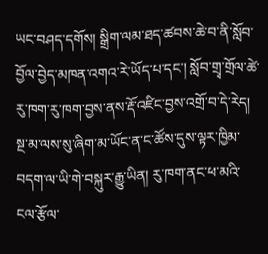ཡང་བཤད་དགོས། སྒྲིག་ལམ་ཐད་ཚབས་ཆེ་བ་ནི་སློབ་བྱོལ་བྱེད་མཁན་འགའ་རེ་ཡོད་པ་དང་། སློབ་གྲྭ་གྲོལ་ཚེ་རུ་ཁག་རུ་ཁག་བྱས་ནས་རྡོ་འཛིང་བྱས་འགྲོ་བ་དེ་རེད། སྔ་མ་ལས་སུ་ཞིག་མ་ཡོང་ན་ང་ཚོས་དུས་ལྟར་ཁྱིམ་བདག་ལ་ཡི་གེ་བསྐུར་རྒྱུ་ཡིན། རུ་ཁག་ནང་ཕ་མའི་ངལ་རྩོལ་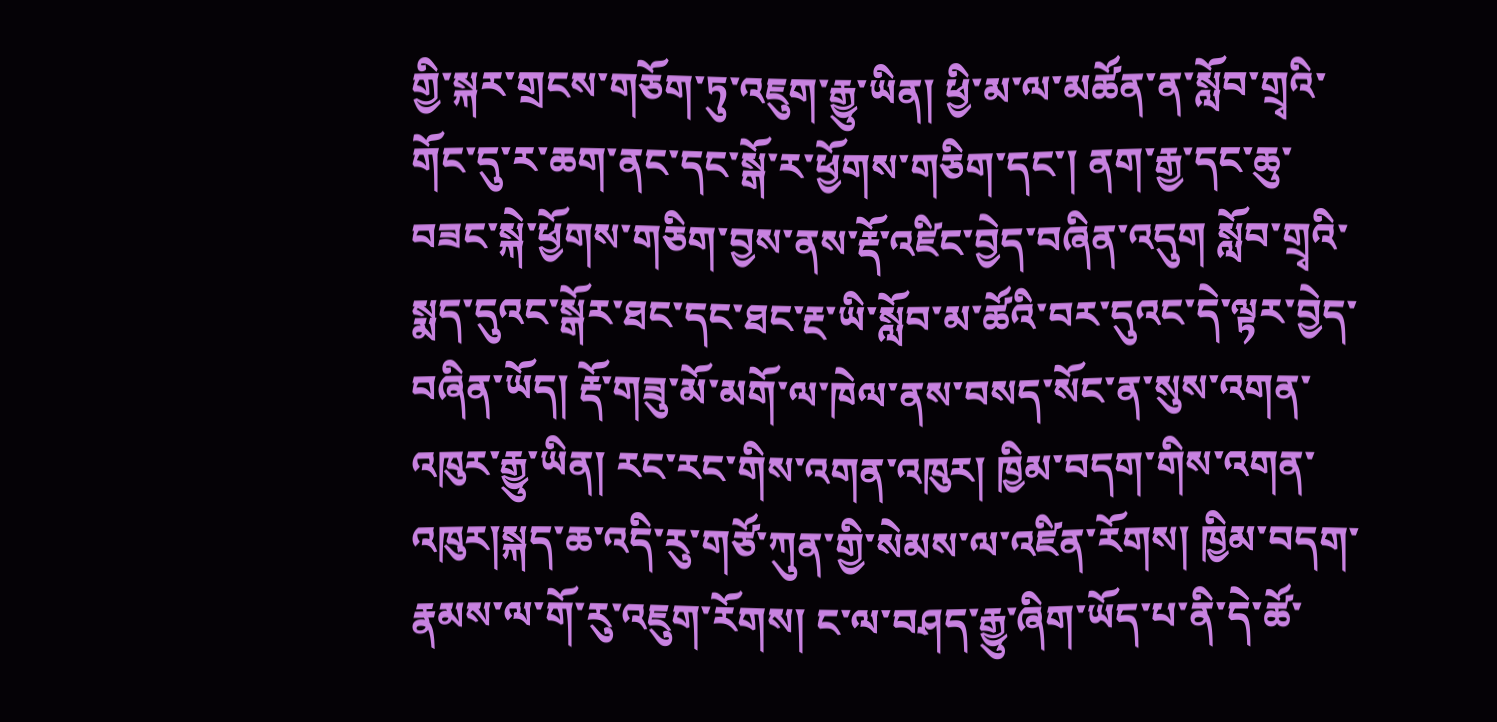གྱི་སྐར་གྲངས་གཅོག་ཏུ་འཇུག་རྒྱུ་ཡིན། ཕྱི་མ་ལ་མཚོན་ན་སློབ་གྲྭའི་གོང་དུ་ར་ཆག་ནང་དང་སྒོ་ར་ཕྱོགས་གཅིག་དང་། ནག་རྒྱ་དང་ཆུ་བཟང་སྐེ་ཕྱོགས་གཅིག་བྱས་ནས་རྡོ་འཛིང་བྱེད་བཞིན་འདུག སློབ་གྲྭའི་སྨད་དུའང་སྒོར་ཐང་དང་ཐང་རྔ་ཡི་སློབ་མ་ཚོའི་བར་དུའང་དེ་ལྟར་བྱེད་བཞིན་ཡོད། རྡོ་གཟུ་མོ་མགོ་ལ་ཁེལ་ནས་བསད་སོང་ན་སུས་འགན་འཁུར་རྒྱུ་ཡིན། རང་རང་གིས་འགན་འཁུར། ཁྱིམ་བདག་གིས་འགན་འཁུར།སྐད་ཆ་འདི་རུ་གཙོ་ཀུན་གྱི་སེམས་ལ་འཛིན་རོགས། ཁྱིམ་བདག་རྣམས་ལ་གོ་རུ་འཇུག་རོགས། ང་ལ་བཤད་རྒྱུ་ཞིག་ཡོད་པ་ནི་དེ་ཚོ་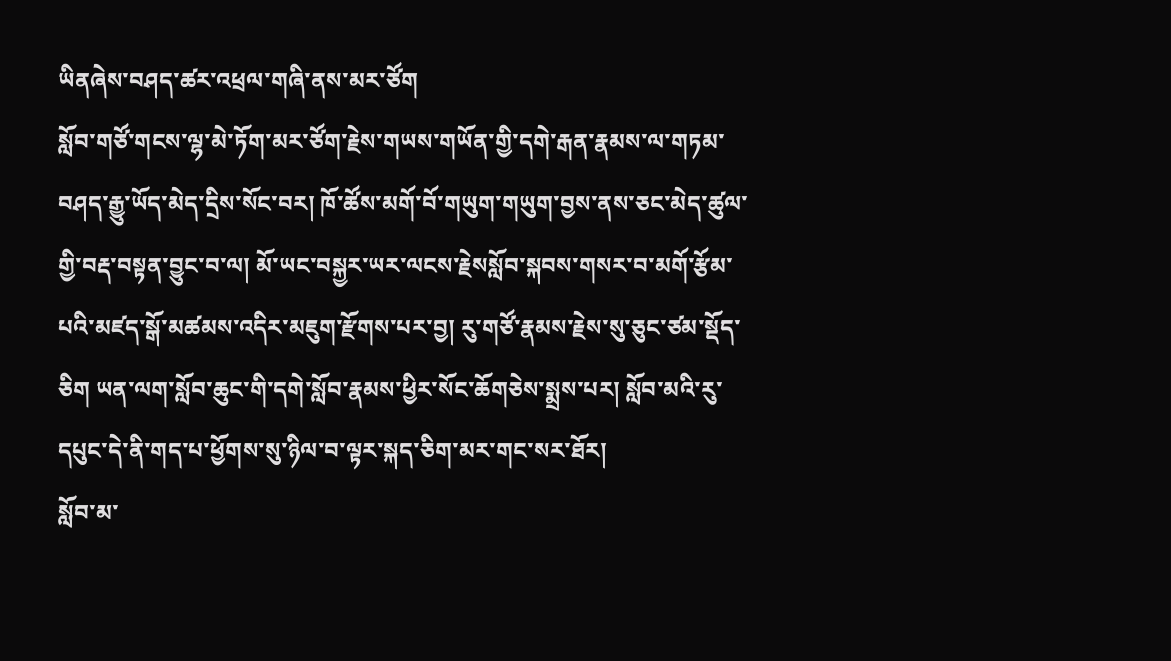ཡིནཞེས་བཤད་ཚར་འཕྲལ་གཞི་ནས་མར་ཙོག
སློབ་གཙོ་གངས་ལྷ་མེ་ཏོག་མར་ཙོག་རྗེས་གཡས་གཡོན་གྱི་དགེ་རྒན་རྣམས་ལ་གཏམ་བཤད་རྒྱུ་ཡོད་མེད་དྲིས་སོང་བར། ཁོ་ཚོས་མགོ་བོ་གཡུག་གཡུག་བྱས་ནས་ཅང་མེད་ཚུལ་གྱི་བརྡ་བསྟན་བྱུང་བ་ལ། མོ་ཡང་བསྐྱར་ཡར་ལངས་རྗེསསློབ་སྐབས་གསར་བ་མགོ་རྩོམ་པའི་མཛད་སྒོ་མཚམས་འདིར་མཇུག་རྫོགས་པར་བྱ། རུ་གཙོ་རྣམས་རྗེས་སུ་ཅུང་ཙམ་སྡོད་ཅིག ཡན་ལག་སློབ་ཆུང་གི་དགེ་སློབ་རྣམས་ཕྱིར་སོང་ཆོགཅེས་སྨྲས་པར། སློབ་མའི་རུ་དཔུང་དེ་ནི་གད་པ་ཕྱོགས་སུ་ཉིལ་བ་ལྟར་སྐད་ཅིག་མར་གང་སར་ཐོར།
སློབ་མ་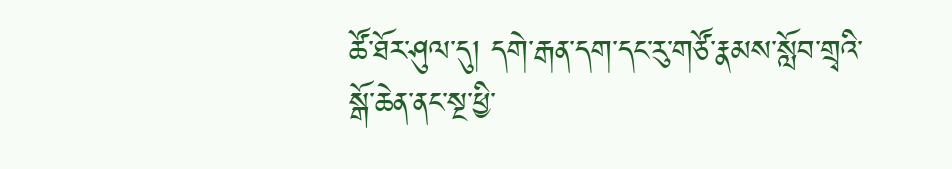ཚོ་ཐོར་ཤུལ་དུ། དགེ་རྒན་དག་དང་རུ་གཙོ་རྣམས་སློབ་གྲྭའི་སྒོ་ཆེན་ནང་སྔ་ཕྱི་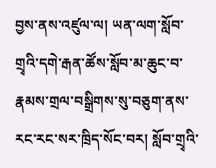བྱས་ནས་འཛུལ་ལ། ཡན་ལག་སློབ་གྲྭའི་དགེ་རྒན་ཚོས་སློབ་མ་ཆུང་བ་རྣམས་གྲལ་བསྒྲིགས་སུ་བཅུག་ནས་རང་རང་སར་ཁྲིད་སོང་བར། སློབ་གྲྭའི་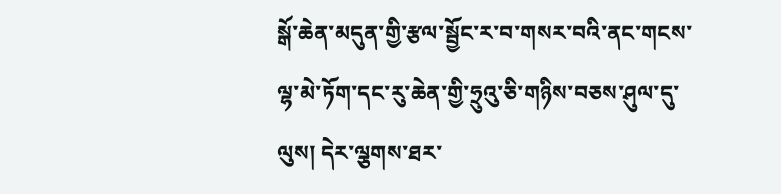སྒོ་ཆེན་མདུན་གྱི་རྩལ་སྦྱོང་ར་བ་གསར་བའི་ནང་གངས་ལྷ་མེ་ཏོག་དང་རུ་ཆེན་གྱི་ཧྲུའུ་ཅི་གཉིས་བཅས་ཤུལ་དུ་ལུས། དེར་ལྕགས་ཐར་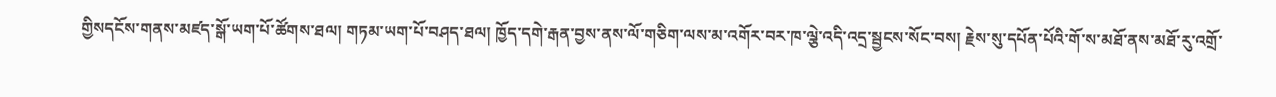གྱིསདངོས་གནས་མཛད་སྒོ་ཡག་པོ་ཚོགས་ཐལ། གཏམ་ཡག་པོ་བཤད་ཐལ། ཁྱོད་དགེ་རྒན་བྱས་ནས་ལོ་གཅིག་ལས་མ་འགོར་བར་ཁ་ལྕེ་འདི་འདྲ་སྦྱངས་སོང་བས། རྗེས་སུ་དཔོན་པོའི་གོ་ས་མཐོ་ནས་མཐོ་རུ་འགྲོ་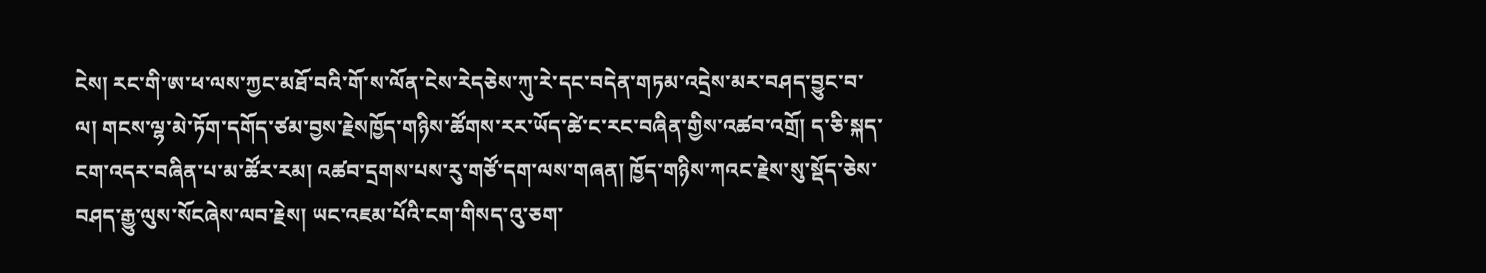ངེས། རང་གི་ཨ་ཕ་ལས་ཀྱང་མཐོ་བའི་གོ་ས་ལོན་ངེས་རེདཅེས་ཀུ་རེ་དང་བདེན་གཏམ་འདྲེས་མར་བཤད་བྱུང་བ་ལ། གངས་ལྷ་མེ་ཏོག་དགོད་ཙམ་བྱས་རྗེསཁྱོད་གཉིས་ཚོགས་རར་ཡོད་ཚེ་ང་རང་བཞིན་གྱིས་འཚབ་འགྲོ། ད་ཅི་སྐད་ངག་འདར་བཞིན་པ་མ་ཚོར་རམ། འཚབ་དྲགས་པས་རུ་གཙོ་དག་ལས་གཞན། ཁྱོད་གཉིས་ཀའང་རྗེས་སུ་སྡོད་ཅེས་བཤད་རྒྱུ་ལུས་སོངཞེས་ལབ་རྗེས། ཡང་འཇམ་པོའི་ངག་གིསད་འུ་ཅག་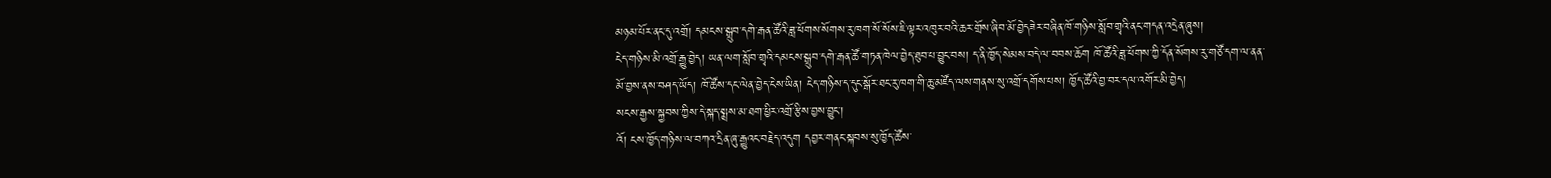མཉམ་པོར་ནང་དུ་འགྲོ། དམངས་སྒྲུབ་དགེ་རྒན་ཚོའི་ཟླ་ཕོགས་སོགས་རུ་ཁག་སོ་སོས་ཇི་ལྟར་འཁུར་བའི་ཆར་གྲོས་ཞིབ་མོ་བྱེདཟེར་བཞིན་ཁོ་གཉིས་སློབ་གྲྭའི་ནང་གདན་འདྲེན་ཞུས།
ངེད་གཉིས་མི་འགྲོ་རྒྱུ་བྱེད། ཡན་ལག་སློབ་གྲྭའི་དམངས་སྒྲུབ་དགེ་རྒན་ཚོ་གཏན་ཁེལ་བྱེད་ཐུབ་པ་བྱུང་བས། ད་ནི་ཁྱོད་སེམས་བདེ་ལ་བབས་ཆོག ཁོ་ཚོའི་ཟླ་ཕོགས་ཀྱི་དོན་སོགས་རུ་གཙོ་དག་ལ་ནན་མོ་བྱས་ནས་བཤད་ཡོད། ཁོ་ཚོས་དང་ལེན་བྱེད་ངེས་ཡིན། ངེད་གཉིས་ད་དུང་སྒོར་ཐང་རུ་ཁག་གི་ཆུ་མཛོད་ལས་གནས་སུ་འགྲོ་དགོས་པས། ཁྱོད་ཚོའི་བྱ་བར་དལ་འགོར་མི་བྱེད།
སངས་རྒྱས་སྐྱབས་ཀྱིས་དེ་སྐད་སྨྲས་མ་ཐག་ཕྱིར་འགྲོ་རྩིས་བྱས་བྱུང་།
འོ། ངས་ཁྱོད་གཉིས་ལ་བཀའ་དྲིན་ཞུ་རྒྱུའང་བརྗེད་འདུག དབྱར་གནང་སྐབས་སུ་ཁྱོད་ཚོས་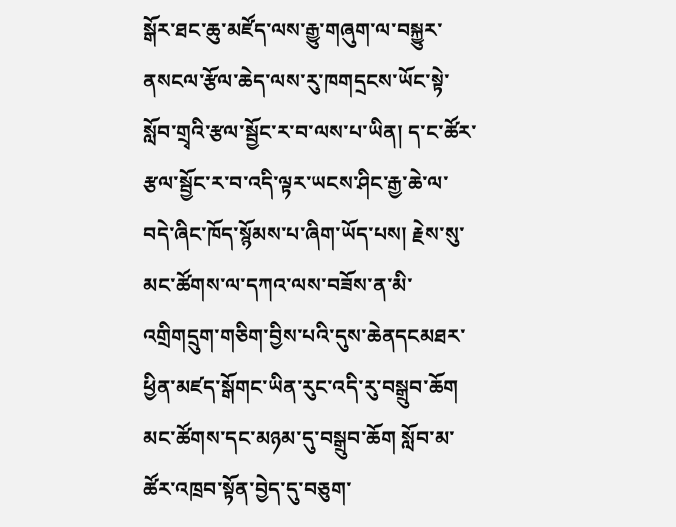སྒོར་ཐང་ཆུ་མཛོད་ལས་རྒྱུ་གཞུག་ལ་བསྐྱུར་ནསངལ་རྩོལ་ཆེད་ལས་རུ་ཁགདྲངས་ཡོང་སྟེ་སློབ་གྲྭའི་རྩལ་སྦྱོང་ར་བ་ལས་པ་ཡིན། ད་ང་ཚོར་རྩལ་སྦྱོང་ར་བ་འདི་ལྟར་ཡངས་ཤིང་རྒྱ་ཆེ་ལ་བདེ་ཞིང་ཁོད་སྙོམས་པ་ཞིག་ཡོད་པས། རྗེས་སུ་མང་ཚོགས་ལ་དཀའ་ལས་བཟོས་ན་མི་འགྲིགདྲུག་གཅིག་བྱིས་པའི་དུས་ཆེནདངམཐར་ཕྱིན་མཛད་སྒོགང་ཡིན་རུང་འདི་རུ་བསྒྲུབ་ཆོག མང་ཚོགས་དང་མཉམ་དུ་བསྒྲུབ་ཆོག སློབ་མ་ཚོར་འཁྲབ་སྟོན་བྱེད་དུ་བཅུག་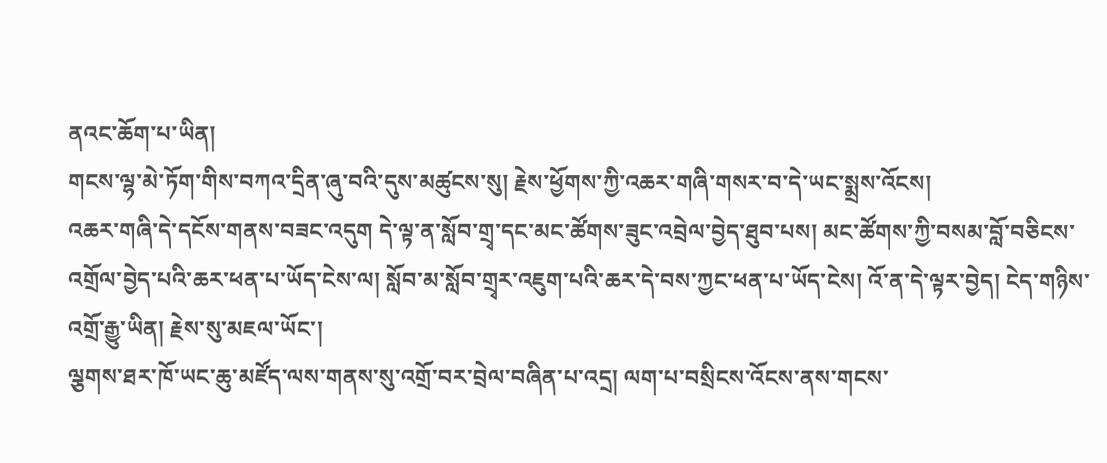ནའང་ཆོག་པ་ཡིན།
གངས་ལྷ་མེ་ཏོག་གིས་བཀའ་དྲིན་ཞུ་བའི་དུས་མཚུངས་སུ། རྗེས་ཕྱོགས་ཀྱི་འཆར་གཞི་གསར་བ་དེ་ཡང་སྨྲས་འོངས།
འཆར་གཞི་དེ་དངོས་གནས་བཟང་འདུག དེ་ལྟ་ན་སློབ་གྲྭ་དང་མང་ཚོགས་ཟུང་འབྲེལ་བྱེད་ཐུབ་པས། མང་ཚོགས་ཀྱི་བསམ་བློ་བཅིངས་འགྲོལ་བྱེད་པའི་ཆར་ཕན་པ་ཡོད་ངེས་ལ། སློབ་མ་སློབ་གྲྭར་འཇུག་པའི་ཆར་དེ་བས་ཀྱང་ཕན་པ་ཡོད་ངེས། འོ་ན་དེ་ལྟར་བྱེད། ངེད་གཉིས་འགྲོ་རྒྱུ་ཡིན། རྗེས་སུ་མཇལ་ཡོང་།
ལྕགས་ཐར་ཁོ་ཡང་ཆུ་མཛོད་ལས་གནས་སུ་འགྲོ་བར་བྲེལ་བཞིན་པ་འདྲ། ལག་པ་བསྲིངས་འོངས་ནས་གངས་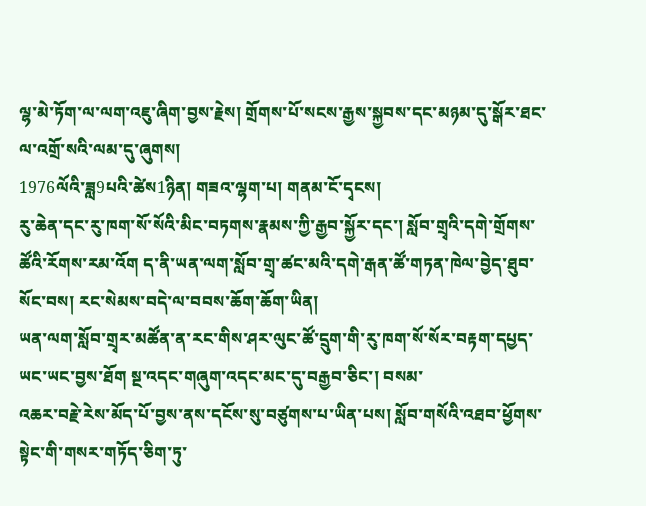ལྷ་མེ་ཏོག་ལ་ལག་འཇུ་ཞིག་བྱས་རྗེས། གྲོགས་པོ་སངས་རྒྱས་སྐྱབས་དང་མཉམ་དུ་སྒོར་ཐང་ལ་འགྲོ་སའི་ལམ་དུ་ཞུགས།
1976ལོའི་ཟླ9པའི་ཚེས1ཉིན། གཟའ་ལྷག་པ། གནམ་ངོ་དྭངས།
རུ་ཆེན་དང་རུ་ཁག་སོ་སོའི་མིང་བཏགས་རྣམས་ཀྱི་རྒྱབ་སྐྱོར་དང་། སློབ་གྲྭའི་དགེ་གྲོགས་ཚོའི་རོགས་རམ་འོག ད་ནི་ཡན་ལག་སློབ་གྲྭ་ཚང་མའི་དགེ་རྒན་ཚོ་གཏན་ཁེལ་བྱེད་ཐུབ་སོང་བས། རང་སེམས་བདེ་ལ་བབས་ཆོག་ཆོག་ཡིན།
ཡན་ལག་སློབ་གྲྭར་མཚོན་ན་རང་གིས་ཤར་ལུང་ཚོ་དྲུག་གི་རུ་ཁག་སོ་སོར་བརྟག་དཔྱད་ཡང་ཡང་བྱས་ཐོག སྔ་འདང་གཞུག་འདང་མང་དུ་བརྒྱབ་ཅིང་། བསམ་
འཆར་བརྗེ་རེས་མོད་པོ་བྱས་ནས་དངོས་སུ་བཙུགས་པ་ཡིན་པས། སློབ་གསོའི་འཐབ་ཕྱོགས་སྟེང་གི་གསར་གཏོད་ཅིག་ཏུ་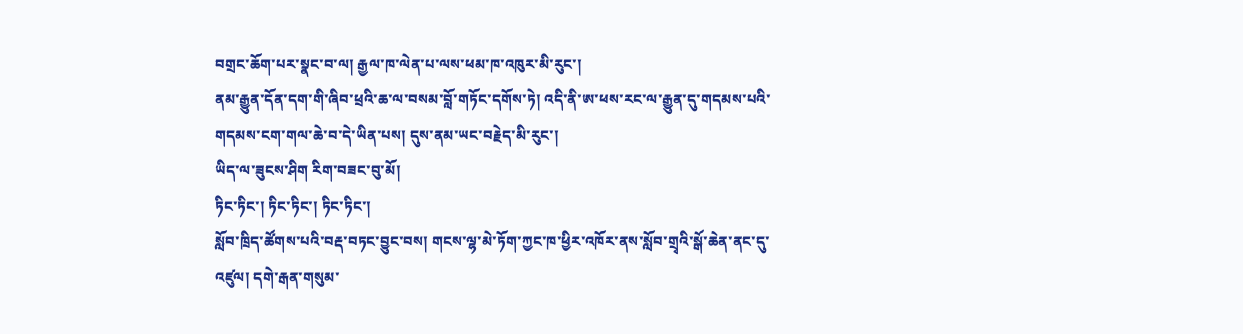བགྲང་ཆོག་པར་སྣང་བ་ལ། རྒྱལ་ཁ་ལེན་པ་ལས་ཕམ་ཁ་འཁུར་མི་རུང་།
ནམ་རྒྱུན་དོན་དག་གི་ཞིབ་ཕྲའི་ཆ་ལ་བསམ་བློ་གཏོང་དགོས་ཏེ། འདི་ནི་ཨ་ཕས་རང་ལ་རྒྱུན་དུ་གདམས་པའི་གདམས་ངག་གལ་ཆེ་བ་དེ་ཡིན་པས། དུས་ནམ་ཡང་བརྗེད་མི་རུང་།
ཡིད་ལ་ཟུངས་ཤིག རིག་བཟང་བུ་མོ།
ཏིང་ཏིང་། ཏིང་ཏིང་། ཏིང་ཏིང་།
སློབ་ཁྲིད་ཚོགས་པའི་བརྡ་བཏང་བྱུང་བས། གངས་ལྷ་མེ་ཏོག་ཀྱང་ཁ་ཕྱིར་འཁོར་ནས་སློབ་གྲྭའི་སྒོ་ཆེན་ནང་དུ་འཛུལ། དགེ་རྒན་གསུམ་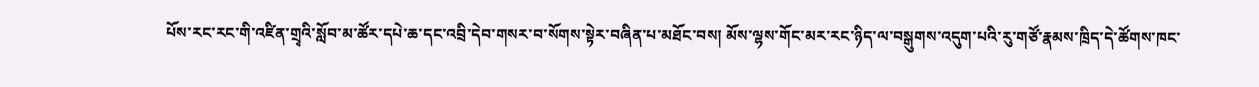པོས་རང་རང་གི་འཛིན་གྲྭའི་སློབ་མ་ཚོར་དཔེ་ཆ་དང་འབྲི་དེབ་གསར་བ་སོགས་སྟེར་བཞིན་པ་མཐོང་བས། མོས་ལྷས་གོང་མར་རང་ཉིད་ལ་བསྒུགས་འདུག་པའི་རུ་གཙོ་རྣམས་ཁྲིད་དེ་ཚོགས་ཁང་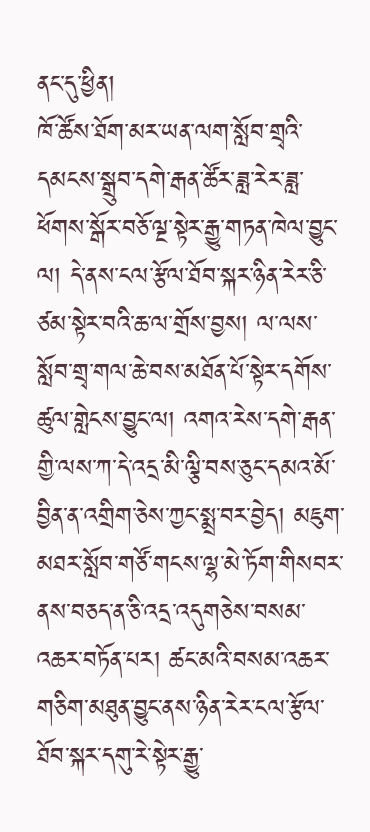ནང་དུ་ཕྱིན།
ཁོ་ཚོས་ཐོག་མར་ཡན་ལག་སློབ་གྲྭའི་དམངས་སྒྲུབ་དགེ་རྒན་ཚོར་ཟླ་རེར་ཟླ་ཕོགས་སྒོར་བཅོ་ལྔ་སྟེར་རྒྱུ་གཏན་ཁེལ་བྱུང་ལ། དེ་ནས་ངལ་རྩོལ་ཐོབ་སྐར་ཉིན་རེར་ཅི་ཙམ་སྟེར་བའི་ཆ་ལ་གྲོས་བྱས། ལ་ལས་སློབ་གྲྭ་གལ་ཆེ་བས་མཐོན་པོ་སྟེར་དགོས་ཚུལ་གླེངས་བྱུང་ལ། འགའ་རེས་དགེ་རྒན་གྱི་ལས་ཀ་དེ་འདྲ་མི་ལྕི་བས་ཅུང་དམའ་མོ་བྱིན་ན་འགྲིག་ཅེས་ཀྱང་སྨྲ་བར་བྱེད། མཇུག་མཐར་སློབ་གཙོ་གངས་ལྷ་མེ་ཏོག་གིསབར་ནས་བཅད་ན་ཅི་འདྲ་འདུགཅེས་བསམ་འཆར་བཏོན་པར། ཚང་མའི་བསམ་འཆར་གཅིག་མཐུན་བྱུང་ནས་ཉིན་རེར་ངལ་རྩོལ་ཐོབ་སྐར་དགུ་རེ་སྟེར་རྒྱུ་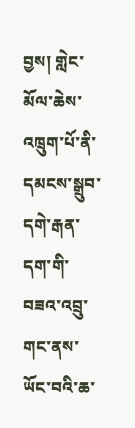བྱས། གླེང་མོལ་ཆེས་འཁྲུག་པོ་ནི་དམངས་སྒྲུབ་དགེ་རྒན་དག་གི་བཟའ་འབྲུ་གང་ནས་ཡོང་བའི་ཆ་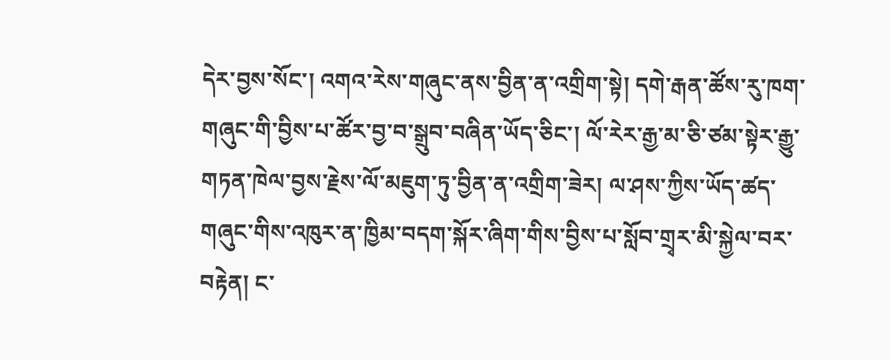དེར་བྱས་སོང་། འགའ་རེས་གཞུང་ནས་བྱིན་ན་འགྲིག་སྟེ། དགེ་རྒན་ཚོས་རུ་ཁག་གཞུང་གི་བྱིས་པ་ཚོར་བྱ་བ་སྒྲུབ་བཞིན་ཡོད་ཅིང་། ལོ་རེར་རྒྱ་མ་ཅི་ཙམ་སྟེར་རྒྱུ་གཏན་ཁེལ་བྱས་རྗེས་ལོ་མཇུག་ཏུ་བྱིན་ན་འགྲིག་ཟེར། ལ་ཤས་ཀྱིས་ཡོད་ཚད་གཞུང་གིས་འཁུར་ན་ཁྱིམ་བདག་སྐོར་ཞིག་གིས་བྱིས་པ་སློབ་གྲྭར་མི་སྐྱེལ་བར་བརྟེན། ང་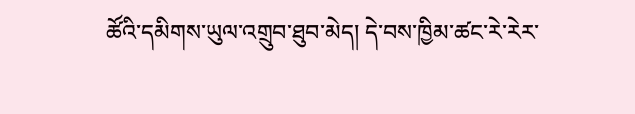ཚོའི་དམིགས་ཡུལ་འགྲུབ་ཐུབ་མེད། དེ་བས་ཁྱིམ་ཚང་རེ་རེར་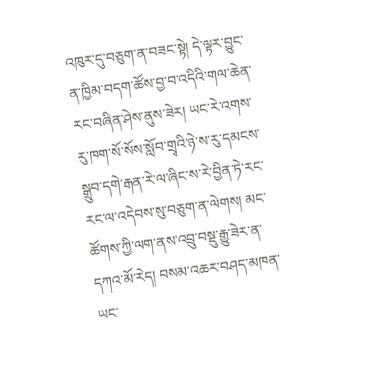འཁུར་དུ་བཅུག་ན་བཟང་སྟེ། དེ་ལྟར་བྱུང་ན་ཁྱིམ་བདག་ཚོས་བྱ་བ་འདིའི་གལ་ཆེན་རང་བཞིན་ཤེས་ནུས་ཟེར། ཡང་རེ་འགས་རུ་ཁག་སོ་སོས་སློབ་གྲྭའི་ཉེ་ས་རུ་དམངས་སྒྲུབ་དགེ་རྒན་རེ་ལ་ཞིང་ས་རེ་བྱིན་ཏེ་རང་རང་ལ་འདེབས་སུ་བཅུག་ན་ལེགས། མང་ཚོགས་ཀྱི་ལག་ནས་འབྲུ་བསྡུ་རྒྱུ་ཟེར་ན་དཀའ་མོ་རེད། བསམ་འཆར་བཤད་མཁན་ཡང་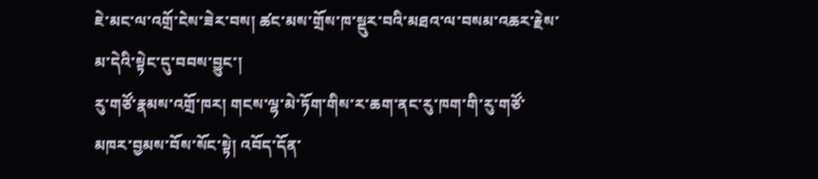ཇེ་མང་ལ་འགྲོ་ངེས་ཟེར་བས། ཚང་མས་གྲོས་ཁ་སྡུར་བའི་མཐའ་ལ་བསམ་འཆར་རྗེས་མ་དེའི་སྟེང་དུ་བབས་བྱུང་།
རུ་གཙོ་རྣམས་འགྲོ་ཁར། གངས་ལྷ་མེ་ཏོག་གིས་ར་ཆག་ནང་རུ་ཁག་གི་རུ་གཙོ་མཁར་བྱམས་བོས་སོང་སྟེ། འབོད་དོན་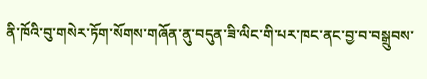ནི་ཁོའི་བུ་གསེར་ཏོག་སོགས་གཞོན་ནུ་བདུན་ཟི་ལིང་གི་པར་ཁང་ནང་བྱ་བ་བསྒྲུབས་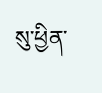སུ་ཕྱིན་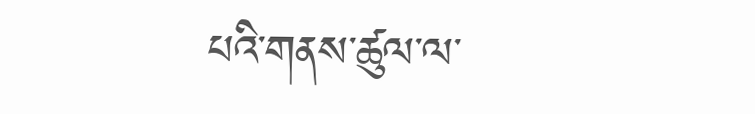པའི་གནས་ཚུལ་ལ་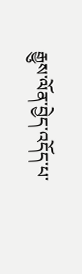རྒྱུས་ལོན་བྱེད་འདོད་པ་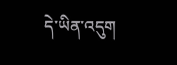དེ་ཡིན་འདུག